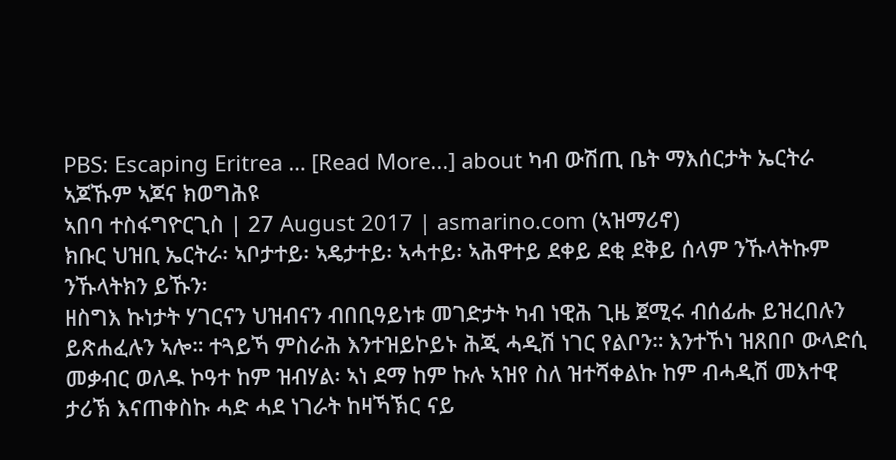PBS: Escaping Eritrea … [Read More...] about ካብ ውሽጢ ቤት ማእሰርታት ኤርትራ
ኣጆኹም ኣጆና ክወግሕዩ
ኣበባ ተስፋግዮርጊስ | 27 August 2017 | asmarino.com (ኣዝማሪኖ)
ክቡር ህዝቢ ኤርትራ፡ ኣቦታተይ፡ ኣዴታተይ፡ ኣሓተይ፡ ኣሕዋተይ ደቀይ ደቂ ደቅይ ሰላም ንኹላትኩም ንኹላትክን ይኹን፡
ዘስግእ ኩነታት ሃገርናን ህዝብናን ብበቢዓይነቱ መገድታት ካብ ነዊሕ ጊዜ ጀሚሩ ብሰፊሑ ይዝረበሉን ይጽሐፈሉን ኣሎ። ተጓይኻ ምስራሕ እንተዝይኮይኑ ሕጂ ሓዲሽ ነገር የልቦን። እንተኾነ ዝጸበቦ ውላድሲ መቃብር ወለዱ ኮዓተ ከም ዝብሃል፡ ኣነ ደማ ከም ኩሉ ኣዝየ ስለ ዝተሻቀልኩ ከም ብሓዲሽ መእተዊ ታሪኽ እናጠቀስኩ ሓድ ሓደ ነገራት ከዛኻኽር ናይ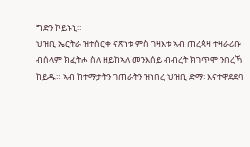ግድን ኮይኑኒ።
ህዝቢ ኤርትራ ዝተሰርቀ ናጽነቱ ምስ ገዛእቱ ኣብ ጠረጳዛ ተዛራሪቡ ብሰላም ክፈትሖ ስለ ዘይከኣለ መንእሰይ ብብረት ክገጥሞ ንበረኻ ከይዱ። ኣብ ከተማታትን ገጠራትን ዝነበረ ህዝቢ ድማ፡ እናተዋደደባ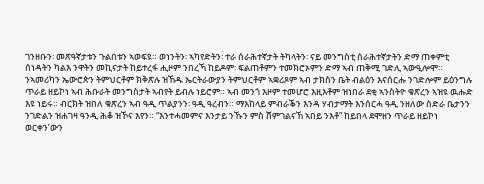ገንዘቡን፡ መጽዓኛታቱን ጉልበቱን ኣወፍዩ። ወነንትን፡ ኣካየድትን፡ ተራ ሰራሕተኛታት ትካላትን፡ ናይ መንግስቲ ሰራሕተኛታትን ድማ ጠቀምቲ ሰነዳትን ካልእ ንዋትን መኪናታት ከይተረፋ ሒዞም ንበረኻ ከይዶም፡ ፍልጠቶምን ተመክሮኦምን ድማ ኣብ ጠቅሚ ገድሊ ኣውዒሎሞ። ንኣመሪካን ኤውሮጵን ትምህርቶም ክቅጽሉ ዝኸዱ ኤርትራውያን ትምህርቶም ኣቋሪጾም ኣብ ታክስን ቤት ብልዕን እናሰርሑ ንገድሎም ይዕንግሉ ጥራይ ዘይኮነ ኣብ ሕቡራት መንግስታት ኣብየት ይብሉ ነይሮም። ኣብ መንጎ እዞም ተመሆሮ እዚእቶም ዝነበራ ደቂ ኣንስትዮ ቁጽረን ኣዝዩ ዉሑድ እዩ ነይሩ። ብርክት ዝበለ ቁጽረን ኣብ ዓዲ ጥልያንን፡ ዓዲ ዓረብን። ማእከላይ ምብራቕን እንዳ ሃብታማት እንሰርሓ ዓዲ ንዘለው ስድራ ቤታንን ንገድልን ዝሐገዛ ዓንዲ ሕቆ ዝኾና እየን። “እንተሓመምና እንታይ ንኹን ምስ ሸምገልናኸ ኣበይ ንእቶ” ከይበላ ደሞዘን ጥራይ ዘይኮነ ወርቀን’ውን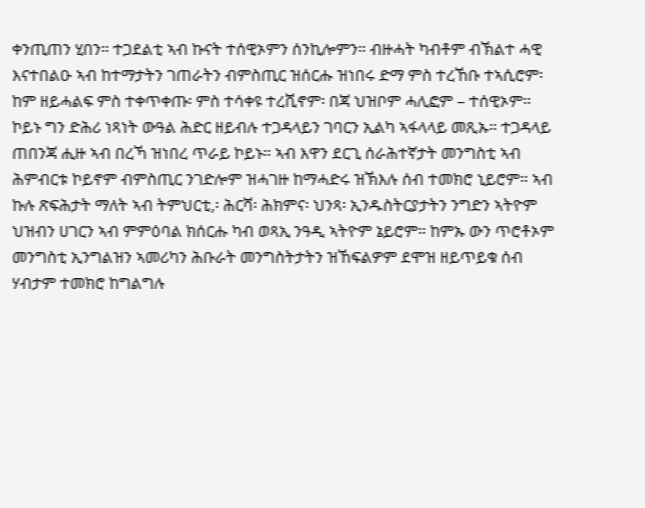ቀንጢጠን ሂበን። ተጋደልቲ ኣብ ኩናት ተሰዊኦምን ሰንኪሎምን። ብዙሓት ካብቶም ብኽልተ ሓዊ እናተበልዑ ኣብ ከተማታትን ገጠራትን ብምስጢር ዝሰርሑ ዝነበሩ ድማ ምስ ተረኸቡ ተኣሲሮም፡ ከም ዘይሓልፍ ምስ ተቀጥቀጡ፡ ምስ ተሳቀዩ ተረሺኖም፡ በጃ ህዝቦም ሓሊፎም – ተሰዊኦም።
ኮይኑ ግን ድሕሪ ነጻነት ውዓል ሕድር ዘይብሉ ተጋዳላይን ገባርን ኢልካ ኣፋላላይ መጺኡ። ተጋዳላይ ጠበንጃ ሒዙ ኣብ በረኻ ዝነበረ ጥራይ ኮይኑ። ኣብ እዋን ደርጊ ሰራሕተኛታት መንግስቲ ኣብ ሕምብርቱ ኮይኖም ብምስጢር ንገድሎም ዝሓገዙ ከማሓድሩ ዝኽእሉ ሰብ ተመክሮ ኒይሮም። ኣብ ኩሉ ጽፍሕታት ማለት ኣብ ትምህርቲ,፡ ሕርሻ፡ ሕክምና፡ ህንጻ፡ ኢንዱስትርያታትን ንግድን ኣትዮም ህዝብን ሀገርን ኣብ ምምዕባል ክሰርሑ ካብ ወጻኢ ንዓዲ ኣትዮም ኔይሮም። ከምኡ ውን ጥሮቶኦም መንግስቲ ኢንግልዝን ኣመሪካን ሕቡራት መንግስትታትን ዝኸፍልዎም ደሞዝ ዘይጥይቁ ሰብ ሃብታም ተመክሮ ከግልግሉ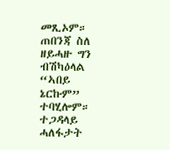መጺኦም። ጠበንጃ ስለ ዘይሓዙ ግን ብሽካዕላል “ኣበይ ኔርኩም” ተባሂሎም። ተጋዳላይ ሓለፋታት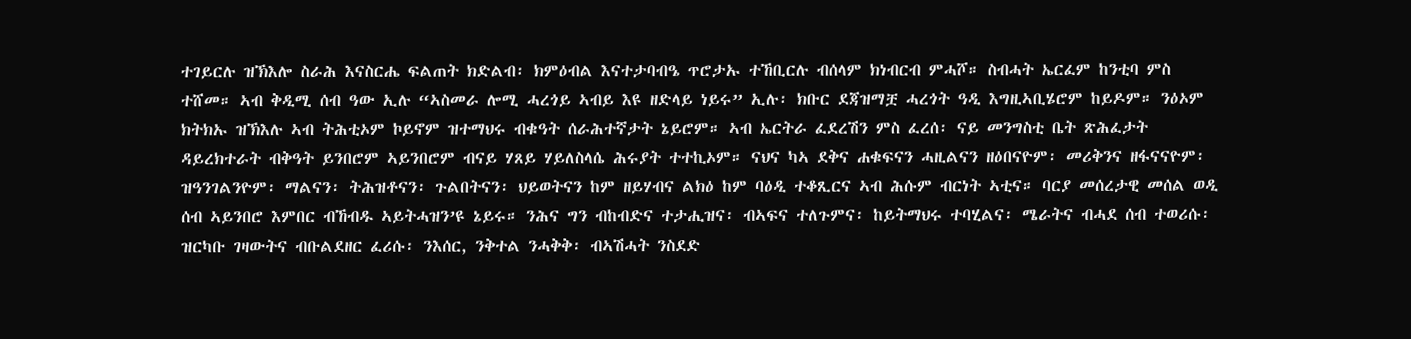ተገይርሉ ዝኽእሎ ስራሕ እናስርሔ ፍልጠት ክድልብ፡ ክምዕብል እናተታባብዔ ጥሮታኡ ተኸቢርሉ ብሰላም ክነብርብ ምሓሾ። ስብሓት ኤርፈም ከንቲባ ምስ ተሸመ። ኣብ ቅዲሚ ሰብ ዓው ኢሉ “ኣስመራ ሎሚ ሓረጎይ ኣብይ እዩ ዘድላይ ነይሩ” ኢሉ፡ ክቡር ደጃዝማቿ ሓረጎት ዓዲ እግዚኣቢሄሮም ከይዶም። ንዕኦም ክትክኡ ዝኽእሉ ኣብ ትሕቲኦም ኮይኖም ዝተማህሩ ብቁዓት ሰራሕተኛታት ኔይሮም። ኣብ ኤርትራ ፈደረሽን ምስ ፈረሰ፡ ናይ መንግስቲ ቤት ጽሕፈታት ዳይረክተራት ብቅዓት ይንበሮም ኣይንበሮም ብናይ ሃጸይ ሃይለስላሴ ሕሩያት ተተኪኦም። ናህና ካኣ ደቅና ሐቁፍናን ሓዚልናን ዘዕበናዮም፡ መሪቅንና ዘፋናናዮም፡ ዝዓንገልንዮም፡ ማልናን፡ ትሕዝቶናን፡ ጉልበትናን፡ ህይወትናን ከም ዘይሃብና ልክዕ ከም ባዕዲ ተቆጺርና ኣብ ሕሱም ብርነት ኣቲና። ባርያ መሰረታዊ መሰል ወዲ ሰብ ኣይንበሮ እምበር ብኸብዱ ኣይትሓዝን’ዩ ኔይሩ። ንሕና ግን ብከብድና ተታሒዝና፡ ብኣፍና ተለጉምና፡ ከይትማህሩ ተባሂልና፡ ሜራትና ብሓደ ሰብ ተወሪሱ፡ ዝርካቡ ገዛውትና ብቡልደዘር ፈሪሱ፡ ንእሰር, ንቅተል ንሓቅቅ፡ ብኣሽሓት ንስደድ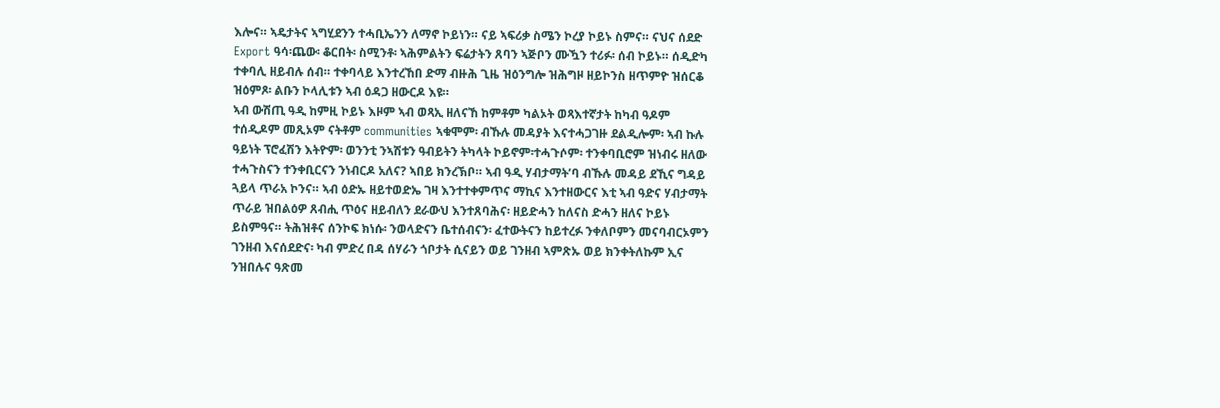እሎና። ኣዴታትና ኣግሂደንን ተሓቢኤንን ለማኖ ኮይነን። ናይ ኣፍሪቃ ስሜን ኮረያ ኮይኑ ስምና። ናህና ሰደድ Export ዓሳ፡ጨው፡ ቆርበት፡ ስሚንቶ፡ ኣሕምልትን ፍሬታትን ጸባን ኣጅቦን ሙዃን ተሪፉ፡ ሰብ ኮይኑ። ሰዲድካ ተቀባሊ ዘይብሉ ሰብ። ተቀባላይ እንተረኸበ ድማ ብዙሕ ጊዜ ዝዕንግሎ ዝሕግዞ ዘይኮንስ ዘጥምዮ ዝሰርቆ ዝዕምጾ፡ ልቡን ኮላሊቱን ኣብ ዕዳጋ ዘውርዶ እዩ።
ኣብ ውሽጢ ዓዲ ከምዚ ኮይኑ እዞም ኣብ ወጻኢ ዘለናኸ ከምቶም ካልኦት ወጻእተኛታት ከካብ ዓዶም ተሰዲዶም መጺኦም ናትቶም communities ኣቁሞም፡ ብኹሉ መዳያት እናተሓጋገዙ ደልዲሎም፡ ኣብ ኩሉ ዓይነት ፕሮፈሽን እትዮም፡ ወንንቲ ንኣሽቱን ዓብይትን ትካላት ኮይኖም፡ተሓጉሶም፡ ተንቀባቢሮም ዝነብሩ ዘለው ተሓጉስናን ተንቀቢርናን ንነብርዶ አለና? ኣበይ ክንረኽቦ። ኣብ ዓዲ ሃብታማት’ባ ብኹሉ መዳይ ደኺና ግዳይ ጓይላ ጥራአ ኮንና። ኣብ ዕድኡ ዘይተወድኤ ገዛ እንተተቀምጥና ማኪና እንተዘውርና እቲ ኣብ ዓድና ሃብታማት ጥራይ ዝበልዕዎ ጸብሒ ጥዕና ዘይብለን ደራውህ እንተጸባሕና፡ ዘይድሓን ከለናስ ድሓን ዘለና ኮይኑ ይስምዓና። ትሕዝቶና ሰንኮፍ ክነሱ፡ ንወላድናን ቤተሰብናን፡ ፈተውትናን ከይተረፉ ንቀለቦምን መናባብርኦምን ገንዘብ እናሰደድና፡ ካብ ምድረ በዳ ሰሃራን ጎቦታት ሲናይን ወይ ገንዘብ ኣምጽኡ ወይ ክንቀትለኩም ኢና ንዝበሉና ዓጽመ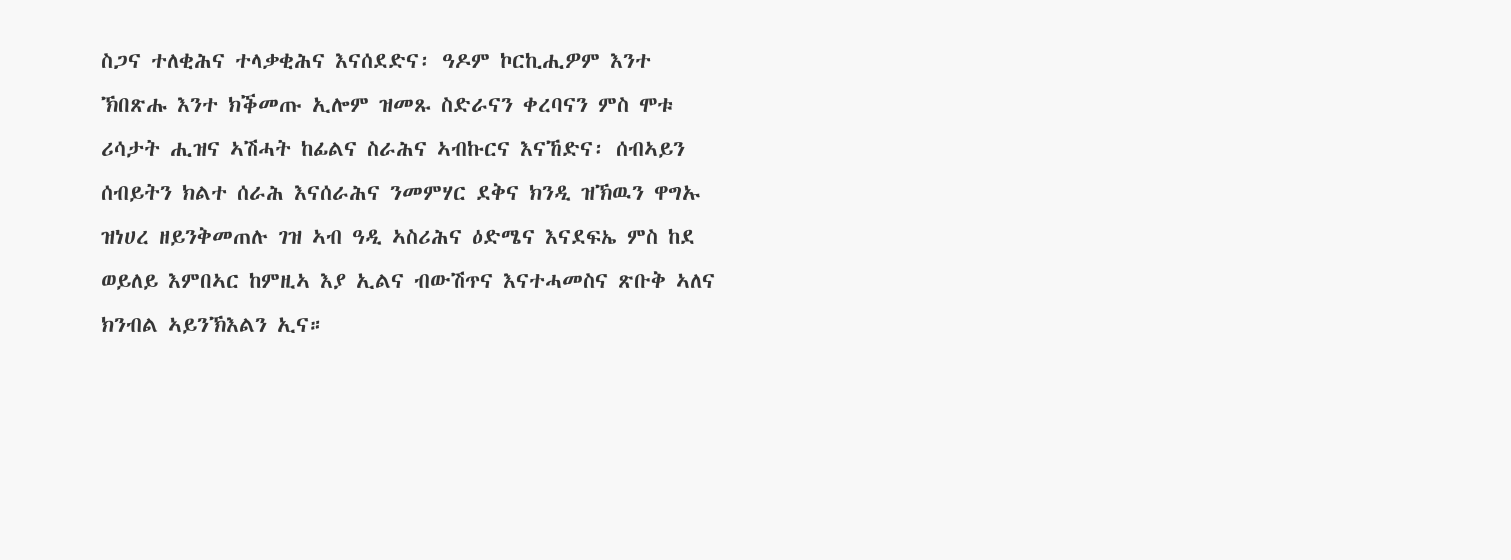ስጋና ተለቂሕና ተላቃቂሕና እናሰደድና፡ ዓዶም ኮርኪሒዎም እንተ ኽበጽሑ እንተ ክቕመጡ ኢሎም ዝመጹ ስድራናን ቀረባናን ምስ ሞቱ ሪሳታት ሒዝና ኣሽሓት ከፊልና ስራሕና ኣብኩርና እናኸድና፡ ሰብኣይን ሰብይትን ክልተ ሰራሕ እናሰራሕና ንመምሃር ደቅና ክንዲ ዝኽዉን ዋግኡ ዝነሀረ ዘይንቅመጠሉ ገዝ ኣብ ዓዲ ኣስሪሕና ዕድሜና እናደፍኤ ምስ ከደ ወይለይ እምበኣር ከምዚኣ እያ ኢልና ብውሽጥና እናተሓመስና ጽቡቅ ኣለና ክንብል ኣይንኽእልን ኢና።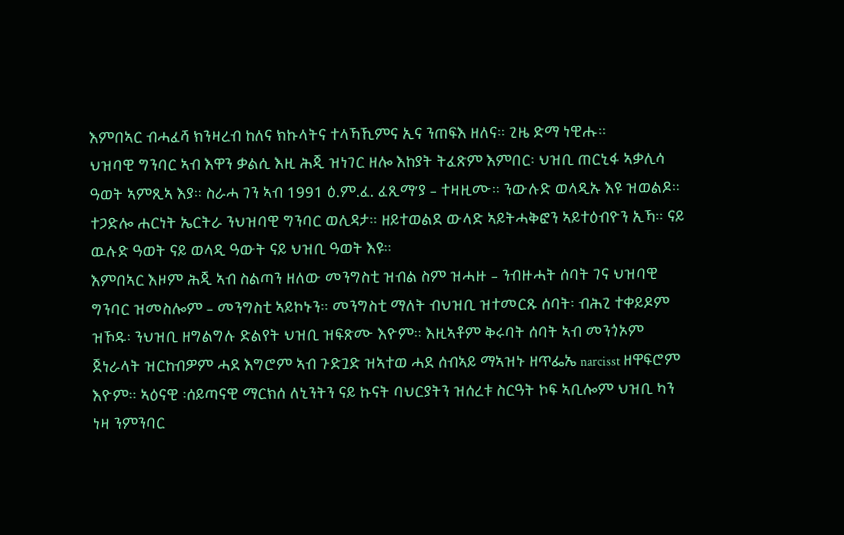እምበኣር ብሓፈሻ ክንዛረብ ከለና ክኩላትና ተላኻኺምና ኢና ንጠፍእ ዘለና። ጊዜ ድማ ነዊሑ።
ህዝባዊ ግንባር ኣብ እዋን ቃልሲ እዚ ሕጂ ዝነገር ዘሎ እከያት ትፈጽም እምበር፡ ህዝቢ ጠርኒፋ ኣቃሊሳ ዓወት ኣምጺኣ እያ። ስራሓ ገን ኣብ 1991 ዕ.ም.ፈ. ፈጺማ’ያ – ተዛዚሙ። ንውሉድ ወላዲኡ እዩ ዝወልዶ። ተጋድሎ ሐርነት ኤርትራ ንህዝባዊ ግንባር ወሊዳታ። ዘይተወልደ ውላድ ኣይትሓቅፎን ኣይተዕብዮን ኢኻ። ናይ ዉሉድ ዓወት ናይ ወላዲ ዓውት ናይ ህዝቢ ዓወት እዩ።
እምበኣር እዞም ሕጂ ኣብ ስልጣን ዘለው መንግስቲ ዝብል ስም ዝሓዙ – ንብዙሓት ሰባት ገና ህዝባዊ ግንባር ዝመስሎም – መንግስቲ ኣይኮኑን። መንግስቲ ማለት ብህዝቢ ዝተመርጹ ሰባት፡ ብሕጊ ተቀይዶም ዝኾዱ፡ ንህዝቢ ዘግልግሉ ድልየት ህዝቢ ዝፍጽሙ እዮም። እዚኣቶም ቅሩባት ሰባት ኣብ መንጎኦም ጀነራላት ዝርከብዎም ሓደ እግሮም ኣብ ጉድጓድ ዝኣተወ ሓደ ሰብኣይ ማኣዝኑ ዘጥፌኤ narcisst ዘዋፍሮም እዮም። ኣዕናዊ ፡ሰይጣናዊ ማርክሰ ለኒንትን ናይ ኩናት ባህርያትን ዝሰረቱ ስርዓት ኮፍ ኣቢሎም ህዝቢ ካን ነዛ ንምንባር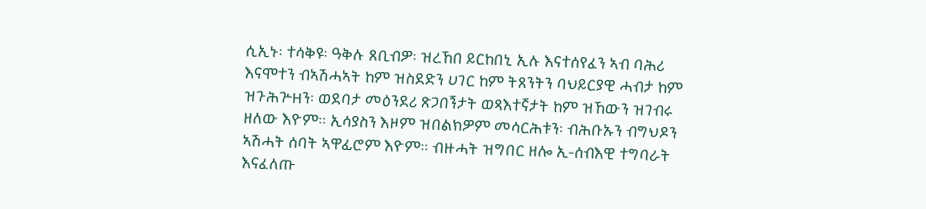ሲኢኑ፡ ተሳቅዩ፡ ዓቅሉ ጸቢብዎ፡ ዝረኸበ ይርከበኒ ኢሉ እናተሰየፈን ኣብ ባሕሪ እናሞተን ብኣሽሓኣት ከም ዝስደድን ሀገር ከም ትጸንትን ባህይርያዊ ሓብታ ከም ዝጉሕጕHን፡ ወደባታ መዕንደሪ ጽጋበኝታት ወጻእተኛታት ከም ዝኸውን ዝገብሩ ዘለው እዮም። ኢሳያስን እዞም ዝበልክዎም መሳርሕቱን፡ ብሕቡኡን ብግህዶን ኣሽሓት ሰባት ኣዋፊሮም እዮም። ብዙሓት ዝግበር ዘሎ ኢ-ሰብእዊ ተግባራት እናፈለጡ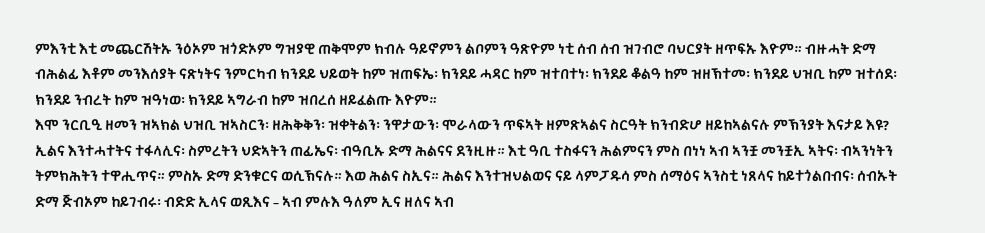ምእንቲ እቲ መጨርሽትኡ ንዕኦም ዝጎድኦም ግዝያዊ ጠቅሞም ክብሉ ዓይኖምን ልቦምን ዓጽዮም ነቲ ሰብ ሰብ ዝገብሮ ባህርያት ዘጥፍኡ እዮም። ብዙሓት ድማ ብሕልፊ እቶም መንእሰያት ናጽነትና ንምርካብ ክንደይ ህይወት ከም ዝጠፍኤ፡ ክንደይ ሓዳር ከም ዝተበተነ፡ ክንደይ ቆልዓ ከም ዝዘኽተመ፡ ክንደይ ህዝቢ ከም ዝተሰደ፡ ክንደይ ንብረት ከም ዝዓነወ፡ ክንደይ ኣግራብ ከም ዝበረሰ ዘይፈልጡ እዮም።
እሞ ንርቢዒ ዘመን ዝኣክል ህዝቢ ዝኣስርን፡ ዘሕቅቅን፡ ዝቀትልን፡ ንዋታውን፡ ሞራላውን ጥፍኣት ዘምጽኣልና ስርዓት ክንብድሆ ዘይከኣልናሉ ምኽንያት እናታይ እዩ? ኢልና እንተሓተትና ተፋላሊና፡ ስምረትን ህድኣትን ጠፊኤና፡ ብዓቢኡ ድማ ሕልናና ደንዚዙ። እቲ ዓቢ ተስፋናን ሕልምናን ምስ በነነ ኣብ ኣንቿ መንቿኢ ኣትና፡ ብኣንነትን ትምክሕትን ተዋሒጥና። ምስኡ ድማ ድንቁርና ወሲኽናሉ። እወ ሕልና ስኢና። ሕልና እንተዝህልወና ናይ ላምፓዱሳ ምስ ሰማዕና ኣንስቲ ነጸላና ከይተጎልበብና፡ ሰብኡት ድማ ጅብኦም ከይገብሩ፡ ብድድ ኢላና ወጺእና – ኣብ ምሉእ ዓለም ኢና ዘለና ኣብ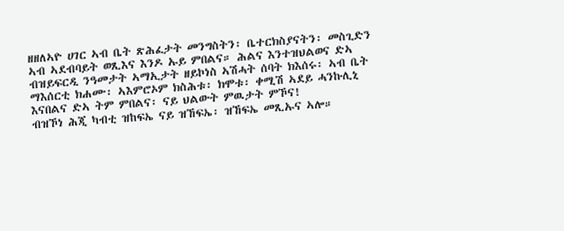ዘዘለኣዮ ሀገር ኣብ ቤት ጽሕፈታት መንግስትን፡ ቤተርክስያናትን፡ መስጊድን ኣብ ኣደብባይት ወጺእና እንዶ ኡይ ምበልና። ሕልና እንተዝህልወና ድኣ ብዝይፍርዲ ንዓመታት ኣማኢታት ዘይኮነስ ኣሽሓት ሰባት ክእሰሩ፡ ኣብ ቤት ማእሰርቲ ክሐሙ፡ ኣእምሮኦም ክስሕቱ፡ ክሞቱ፡ ቀሚሽ ኣደይ ሓንኩሊኒ እናበልና ድኣ ትም ምበልና፡ ናይ ህልውት ምዉታት ምኾና!
ብዝኾነ ሕጂ ካብቲ ዝከፍኤ ናይ ዝኸፍኤ፡ ዝኸፍኤ መጺኡና ኣሎ።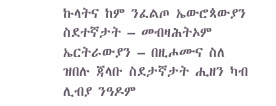ኩላትና ከም ንፈልጦ ኤውሮጳውያን ስደተኛታት – መብዛሕትኦም ኤርትራውያን – በዚሖሙና ስለ ዝበሉ ጃላቡ ስደታኛታት ሒዘን ካብ ሊብያ ንዓዶም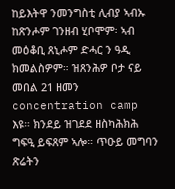ከይእትዋ ንመንግስቲ ሊብያ ኣብኡ ከጽንሖም ገንዘብ ሂቦሞም፡ ኣብ መዕቆቢ ጸኒሖም ድሓር ን ዓዲ ክመልስዎም። ዝጸንሕዎ ቦታ ናይ መበል 21 ዘመን concentration camp እዩ። ክንደይ ዝገደደ ዘስካሕክሕ ግፍዒ ይፍጸም ኣሎ። ጥዑይ መግባን ጽሬትን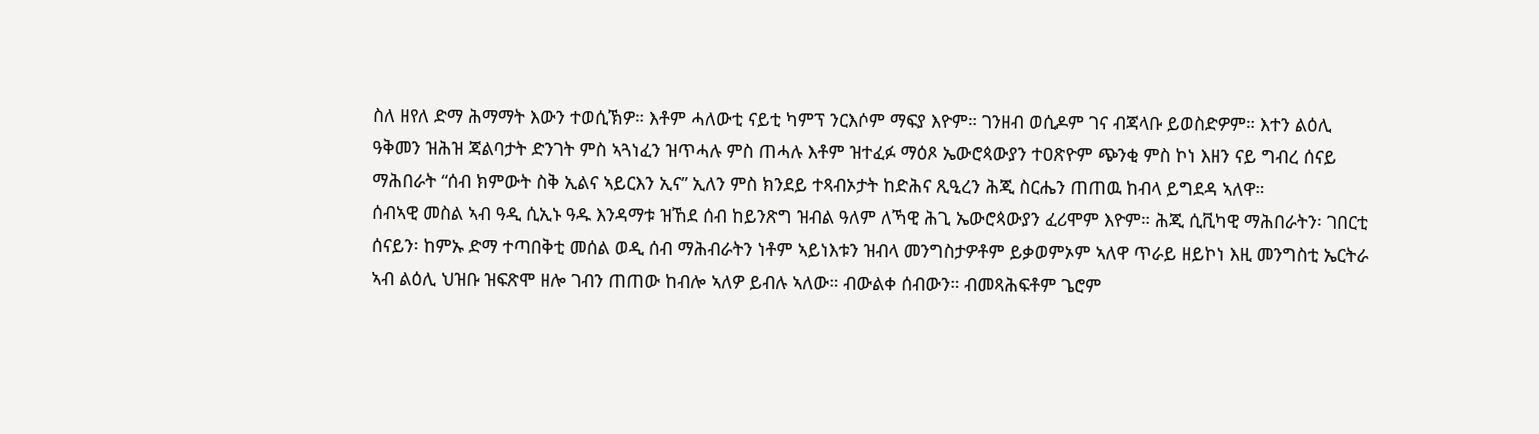ስለ ዘየለ ድማ ሕማማት እውን ተወሲኽዎ። እቶም ሓለውቲ ናይቲ ካምፕ ንርእሶም ማፍያ እዮም። ገንዘብ ወሲዶም ገና ብጃላቡ ይወስድዎም። እተን ልዕሊ ዓቅመን ዝሕዝ ጃልባታት ድንገት ምስ ኣጓነፈን ዝጥሓሉ ምስ ጠሓሉ እቶም ዝተፈፉ ማዕጾ ኤውሮጳውያን ተዐጽዮም ጭንቂ ምስ ኮነ እዘን ናይ ግብረ ሰናይ ማሕበራት “ሰብ ክምውት ስቅ ኢልና ኣይርእን ኢና” ኢለን ምስ ክንደይ ተጻብኦታት ከድሕና ጺዒረን ሕጂ ስርሔን ጠጠዉ ከብላ ይግደዳ ኣለዋ።
ሰብኣዊ መስል ኣብ ዓዲ ሲኢኑ ዓዱ እንዳማቱ ዝኸደ ሰብ ከይንጽግ ዝብል ዓለም ለኻዊ ሕጊ ኤውሮጳውያን ፈሪሞም እዮም። ሕጂ ሲቪካዊ ማሕበራትን፡ ገበርቲ ሰናይን፡ ከምኡ ድማ ተጣበቅቲ መሰል ወዲ ሰብ ማሕብራትን ነቶም ኣይነእቱን ዝብላ መንግስታዎቶም ይቃወምኦም ኣለዋ ጥራይ ዘይኮነ እዚ መንግስቲ ኤርትራ ኣብ ልዕሊ ህዝቡ ዝፍጽሞ ዘሎ ገብን ጠጠው ከብሎ ኣለዎ ይብሉ ኣለው። ብውልቀ ሰብውን። ብመጻሕፍቶም ጌሮም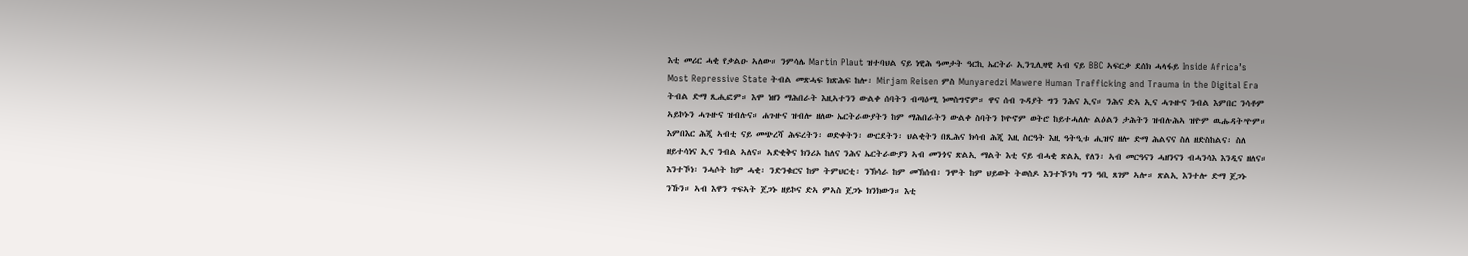እቲ መሪር ሓቂ የቃልዑ ኣለው። ንምሳሌ Martin Plaut ዝተባህል ናይ ነዊሕ ዓመታት ዓርኪ ኤርትራ ኢንጊሊዛዊ ኣብ ናይ BBC ኣፍርቃ ደሰክ ሓላፋይ Inside Africa’s Most Repressive State ትብል መጽሓፍ ክጽሕፍ ከሎ፡ Mirjam Reisen ምስ Munyaredzi Mawere Human Trafficking and Trauma in the Digital Era ትብል ድማ ጺሒፎም። እሞ ነዘን ማሕበራት እዚኣተንን ውልቀ ሰባትን ብጣዕሚ ነመስግኖም። ዋና ሰብ ጉዳያት ግን ንሕና ኢና። ንሕና ድኣ ኢና ሓጉዙና ንብል እምበር ንሳቶም ኣይኮኑን ሓጉዙና ዝብሉና። ሐጉዙና ዝብሎ ዘለው ኤርትራውያትን ከም ማሕበራትን ውልቀ ስባትን ኮዮኖም ወትሮ ከይተሓለሉ ልዕልን ታሕትን ዝብሉሕኣ ዝዮም ዉሑዳት’ዮም።
እምበእር ሕጂ ኣብቲ ናይ መጭረሻ ሕፍረትን፡ ወድቀትን፡ ውርደትን፡ ህልቂትን በጺሕና ክሳብ ሕጂ እዚ ስርዓት እዚ ዓትዒቱ ሒዝና ዘሎ ድማ ሕልናና ስለ ዘድስከልና፡ ስለ ዘይተሳነና ኢና ንብል ኣለና። ኣድቂቅና ክንሪኦ ከለና ንሕና ኤርትራውያን ኣብ መንጎና ጽልኢ ማልት እቲ ናይ ብሓቂ ጽልኢ የለን፡ ኣብ መርዓናን ሓዘንናን ብሓንሳእ እንዲና ዘለና። እንተኾነ፡ ንሓሶት ከም ሓቂ፡ ንድንቁርና ከም ትምህርቲ፡ ንኽሳራ ከም መኽሰብ፡ ንሞት ከም ህይወት ትወስዶ እንተኾንካ ግን ዓቢ ጸገም ኣሎ። ጽልኢ እንተሎ ድማ ጀጋኑ ንኹን። ኣብ እዋን ጥፍኣት ጀጋኑ ዘይኮና ድኣ ምኣስ ጀጋኑ ክንክውን። እቲ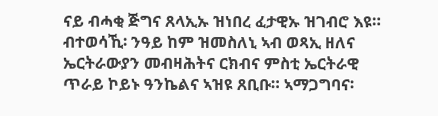ናይ ብሓቂ ጅግና ጸላኢኡ ዝነበረ ፈታዊኡ ዝገብሮ እዩ።
ብተወሳኺ፡ ንዓይ ከም ዝመስለኒ ኣብ ወጻኢ ዘለና ኤርትራውያን መብዛሕትና ርክብና ምስቲ ኤርትራዊ ጥራይ ኮይኑ ዓንኬልና ኣዝዩ ጸቢቡ። ኣማጋግባና፡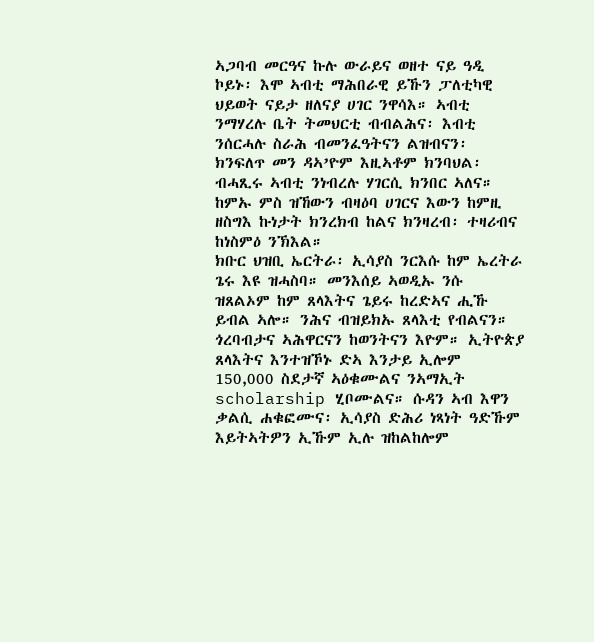ኣጋባብ መርዓና ኩሉ ውራይና ወዘተ ናይ ዓዲ ኮይኑ፡ እሞ ኣብቲ ማሕበራዊ ይኹን ፓለቲካዊ ህይወት ናይታ ዘለናያ ሀገር ንዋሳእ። ኣብቲ ንማሃረሉ ቤት ትመህርቲ ብብልሕና፡ እብቲ ንሰርሓሉ ስራሕ ብመንፈዓትናን ልዝብናን፡ ክንፍለጥ መን ዳኣ’ዮም እዚኣቶም ክንባህል፡ ብሓጺሩ ኣብቲ ንነብረሉ ሃገርሲ ክንበር ኣለና። ከምኡ ምስ ዝኸውን ብዛዕባ ሀገርና እውን ከምዚ ዘስግእ ኩነታት ክንረክብ ከልና ክንዛረብ፡ ተዛሪብና ከነስምዕ ንኽእል።
ክቡር ህዝቢ ኤርትራ፡ ኢሳያስ ንርእሱ ከም ኤረትራ ጌሩ እዩ ዝሓስባ። መንእሰይ ኣወዲኡ ንሱ ዝጸልኦም ከም ጸላእትና ጌይሩ ከረድኣና ሒኹ ይብል ኣሎ። ንሕና ብዝይክኡ ጸላእቲ የብልናን። ጎረባብታና ኣሕዋርናን ከወንትናን እዮም። ኢትዮጵያ ጸላእትና እንተዝኾኑ ድኣ እንታይ ኢሎም 150,000 ስደታኛ ኣዕቁሙልና ንኣማኢት scholarship ሂቦሙልና። ሱዳን ኣብ እዋን ቃልሲ ሐቁፎሙና፡ ኢሳያስ ድሕሪ ነጻነት ዓድኹም እይትኣትዎን ኢኹም ኢሉ ዝከልከሎም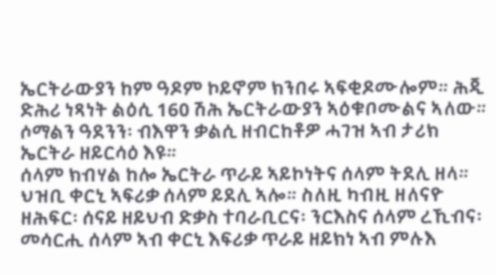ኤርትራውያን ከም ዓዶም ኮይኖም ክንበሩ ኣፍቂዶሙሎም። ሕጂ ድሕሪ ነጻነት ልዕሲ 160 ሽሕ ኤርትራውያን ኣዕቁቦሙልና ኣለው። ሶማልን ዓደንን፡ ብእዋን ቃልሲ ዘብርከቶዎ ሓገዝ ኣብ ታሪክ ኤርትራ ዘይርሳዕ እዩ።
ሰላም ክብሃል ከሎ ኤርትራ ጥራይ ኣይኮነትና ሰላም ትደሊ ዘላ። ህዝቢ ቀርኒ ኣፍሪቃ ሰላም ይደሊ ኣሎ። ስለዚ ካብዚ ዘለናዮ ዘሕፍር፡ ሰናይ ዘይህብ ድቃስ ተባራቢርና፡ ንርእስና ሰላም ረኺብና፡ መሳርሒ ሰላም ኣብ ቀርኒ እፍሪቃ ጥራይ ዘይክነ ኣብ ምሉእ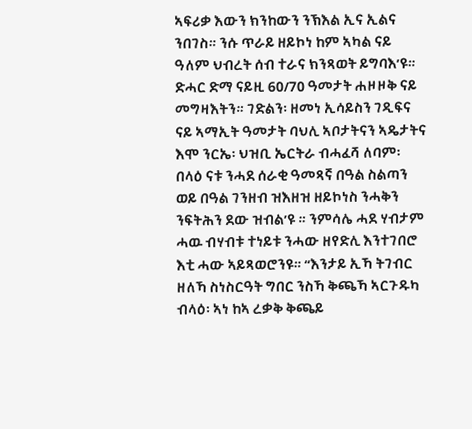ኣፍሪቃ እውን ክንከውን ንኽእል ኢና ኢልና ንበገስ። ንሱ ጥራይ ዘይኮነ ከም ኣካል ናይ ዓለም ህብረት ሰብ ተራና ክንጻወት ይግባእ’ዩ። ድሓር ድማ ናይዚ 60/70 ዓመታት ሐዞዞቅ ናይ መግዛእትን። ገድልን፡ ዘመነ ኢሳይስን ገዲፍና ናይ ኣማኢት ዓመታት ባህሊ ኣቦታትናን ኣዴታትና እሞ ንርኤ፡ ህዝቢ ኤርትራ ብሓፈሻ ለባም፡ በላዕ ናቱ ንሓደ ሰራቂ ዓመጻኛ በዓል ስልጣን ወይ በዓል ገንዘብ ዝእዘዝ ዘይኮነስ ንሓቅን ንፍትሕን ደው ዝብል’ዩ ። ንምሳሌ ሓደ ሃብታም ሓዉ ብሃብቱ ተነይቱ ንሓው ዘየድሊ እንተገበሮ እቲ ሓው ኣይጻወሮንዩ። “እንታይ ኢኻ ትገብር ዘለኻ ስነስርዓት ግበር ንስኻ ቅጫኻ ኣርጉዱካ ብላዕ፡ ኣነ ከኣ ረቃቅ ቅጫይ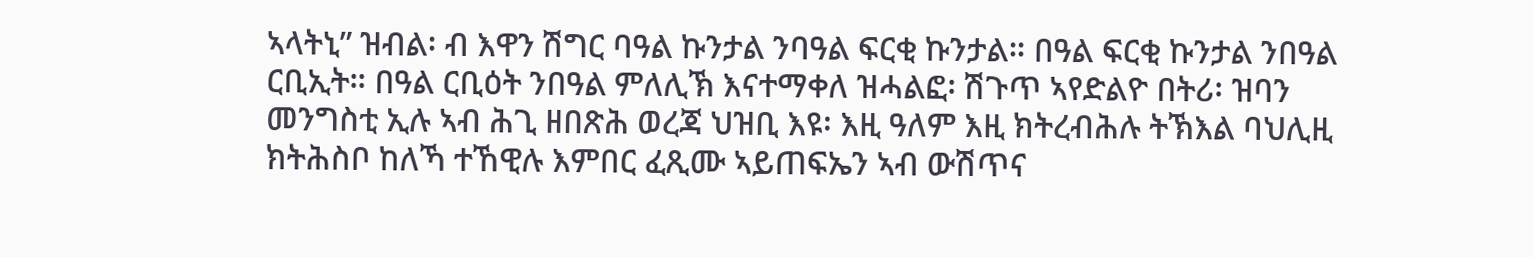ኣላትኒ” ዝብል፡ ብ እዋን ሽግር ባዓል ኩንታል ንባዓል ፍርቂ ኩንታል። በዓል ፍርቂ ኩንታል ንበዓል ርቢኢት። በዓል ርቢዕት ንበዓል ምለሊኽ እናተማቀለ ዝሓልፎ፡ ሽጉጥ ኣየድልዮ በትሪ፡ ዝባን መንግስቲ ኢሉ ኣብ ሕጊ ዘበጽሕ ወረጃ ህዝቢ እዩ፡ እዚ ዓለም እዚ ክትረብሕሉ ትኽእል ባህሊዚ ክትሕስቦ ከለኻ ተኸዊሉ እምበር ፈጺሙ ኣይጠፍኤን ኣብ ውሽጥና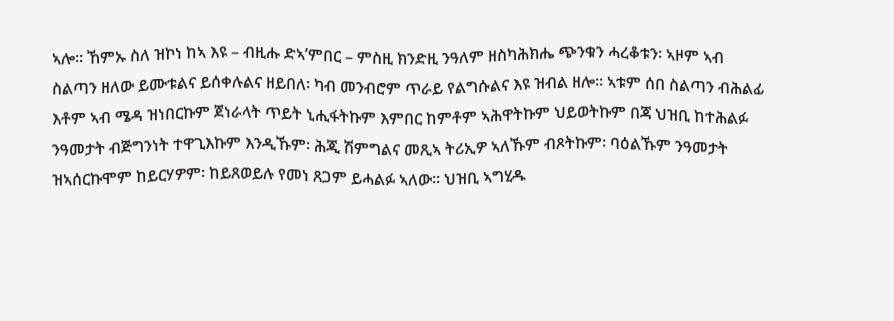ኣሎ። ኸምኡ ስለ ዝኮነ ከኣ እዩ – ብዚሑ ድኣ’ምበር – ምስዚ ክንድዚ ንዓለም ዘስካሕክሔ ጭንቁን ሓረቆቱን፡ ኣዞም ኣብ ስልጣን ዘለው ይሙቱልና ይሰቀሉልና ዘይበለ፡ ካብ መንብሮም ጥራይ የልግሱልና እዩ ዝብል ዘሎ። ኣቱም ሰበ ስልጣን ብሕልፊ እቶም ኣብ ሜዳ ዝነበርኩም ጀነራላት ጥይት ኒሒፋትኩም እምበር ከምቶም ኣሕዋትኩም ህይወትኩም በጃ ህዝቢ ከተሕልፉ ንዓመታት ብጅግንነት ተዋጊእኩም እንዲኹም፡ ሕጂ ሽምግልና መጺኣ ትሪኢዎ ኣለኹም ብጾትኩም፡ ባዕልኹም ንዓመታት ዝኣሰርኩሞም ከይርሃዎም፡ ከይጸወይሉ የመነ ጸጋም ይሓልፉ ኣለው። ህዝቢ ኣግሂዱ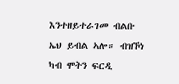እንተዘይተራገመ ብልቡ ኤህ ይብል ኣሎ። ብዝኾነ ካብ ሞትን ፍርዲ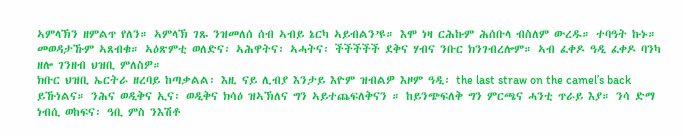ኣምላኽን ዘምልጥ የለን። ኣምላኽ ገጹ ንዝመለሰ ሰብ ኣብይ ኔርካ ኣይብልን’ዩ። እሞ ነዛ ርሕኩም ሕሰቡላ ብስለም ውረዱ። ተባዓት ኩኑ። መወዳታኹም ኣጸብቁ። ኣዕጽምቲ ወለድና፡ ኣሕዋትና፡ ኣሓትና፡ ችችችችች ደቅና ሃብና ንቡር ክንገብረሎም። ኣብ ፈቀዶ ዓዲ ፈቀዶ ባንካ ዘሎ ገንዘብ ህዝቢ ምለስዎ።
ክቡር ህዝቢ ኤርትራ ዘረባይ ከጣቃልል፡ እዚ ናይ ሊብያ እንታይ እዮም ዝብልዎ እዞም ዓዲ፡ the last straw on the camel’s back ይኹነልና። ንሕና ወዲቅና ኢና፡ ወዲቅና ክሳዕ ዝኣኽለና ግን ኣይተጨፍለቅናን ። ከይንጭፍለቅ ግን ምርጫና ሓንቲ ጥራይ እያ። ንሳ ድማ ነብሲ ወከፍና፡ ዓቢ ምስ ንእሽቶ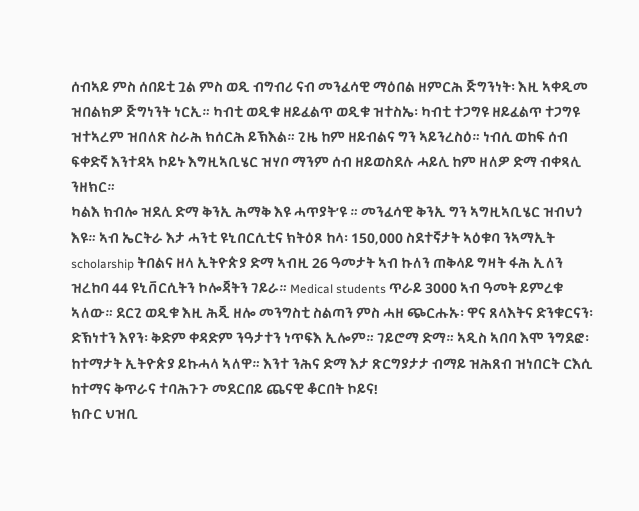ሰብኣይ ምስ ሰበይቲ ጓል ምስ ወዲ ብግብሪ ናብ መንፈሳዊ ማዕበል ዘምርሕ ጅግንነት፡ እዚ ኣቀዲመ ዝበልክዎ ጅግነንት ነርኢ። ካብቲ ወዲቁ ዘይፈልጥ ወዲቁ ዝተስኤ፡ ካብቲ ተጋግዩ ዘይፈልጥ ተጋግዩ ዝተኣረም ዝበለጽ ስራሕ ክሰርሕ ይኽእል። ጊዜ ከም ዘይብልና ግን ኣይንረስዕ። ነብሲ ወከፍ ሰብ ፍቀድኛ እንተዳኣ ኮይኑ እግዚኣቢሄር ዝሃቦ ማንም ሰብ ዘይወስደሉ ሓይሊ ከም ዘለዎ ድማ ብቀጻሊ ንዘክር።
ካልእ ክብሎ ዝደሊ ድማ ቅንኢ ሕማቅ እዩ ሓጥያት’ዩ ። መንፈሳዊ ቅንኢ ግን ኣግዚኣቢሄር ዝብህጎ እዩ። ኣብ ኤርትራ እታ ሓንቲ ዩኒበርሲቲና ክትዕጾ ከላ፡ 150,000 ስደተኛታት ኣዕቁባ ንኣማኢት scholarship ትበልና ዘላ ኢትዮጵያ ድማ ኣብዚ 26 ዓመታት ኣብ ኩለን ጠቅላይ ግዛት ፋሕ ኢለን ዝረከባ 44 ዩኒቨርሲትን ኮሎጃትን ገይራ። Medical students ጥራይ 3000 ኣብ ዓመት ይምረቁ ኣለው። ደርጊ ወዲቁ እዚ ሕጂ ዘሎ መንግስቲ ስልጣን ምስ ሓዘ ጭርሑኡ፡ ዋና ጸላእትና ድንቁርናን፡ ድኽነተን እየን፡ ቅድም ቀዳድም ንዓታተን ነጥፍእ ኢሎም። ገይሮማ ድማ። ኣዲስ ኣበባ እሞ ንግደፎ፡ ከተማታት ኢትዮጵያ ይኩሓላ ኣለዋ። እንተ ንሕና ድማ እታ ጽርግያታታ ብማይ ዝሕጸብ ዝነበርት ርእሲ ከተማና ቅጥራና ተባሕጉጉ መደርበይ ጨናዊ ቆርበት ኮይና!
ክቡር ህዝቢ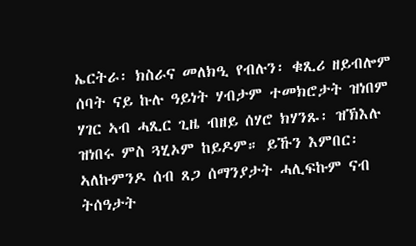ኤርትራ፡ ክስራና መለክዒ የብሉን፡ ቁጺሪ ዘይብሎም ሰባት ናይ ኩሉ ዓይነት ሃብታም ተመክሮታት ዝነበም ሃገር ኣብ ሓጺር ጊዜ ብዘይ ሰሃሮ ክሃንጹ፡ ዝኽእሉ ዝነበሩ ምስ ጓሂኦም ከይዶም። ይኹን እምበር፡ ኣለኩምንዶ ሰብ ጸጋ ሰማንያታት ሓሊፍኩም ናብ ትሰዓታት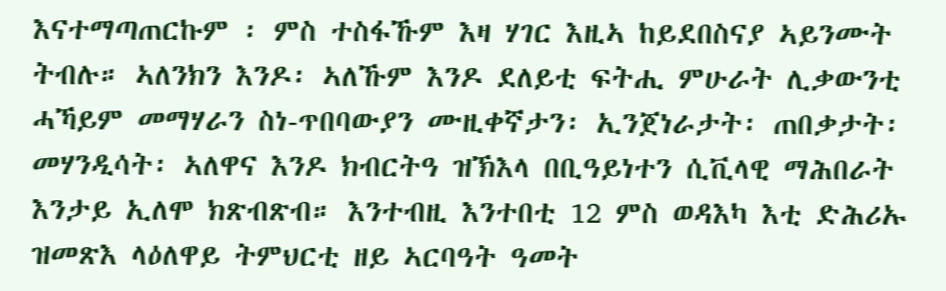እናተማጣጠርኩም ፡ ምስ ተስፋኹም እዛ ሃገር እዚኣ ከይደበስናያ ኣይንሙት ትብሉ። ኣለንክን እንዶ፡ ኣለኹም እንዶ ደለይቲ ፍትሒ ምሁራት ሊቃውንቲ ሓኻይም መማሃራን ስነ-ጥበባውያን ሙዚቀኛታን፡ ኢንጀነራታት፡ ጠበቃታት፡ መሃንዲሳት፡ ኣለዋና እንዶ ክብርትዓ ዝኽእላ በቢዓይነተን ሲቪላዊ ማሕበራት እንታይ ኢለሞ ክጽብጽብ። እንተብዚ እንተበቲ 12 ምስ ወዳእካ እቲ ድሕሪኡ ዝመጽእ ላዕለዋይ ትምህርቲ ዘይ ኣርባዓት ዓመት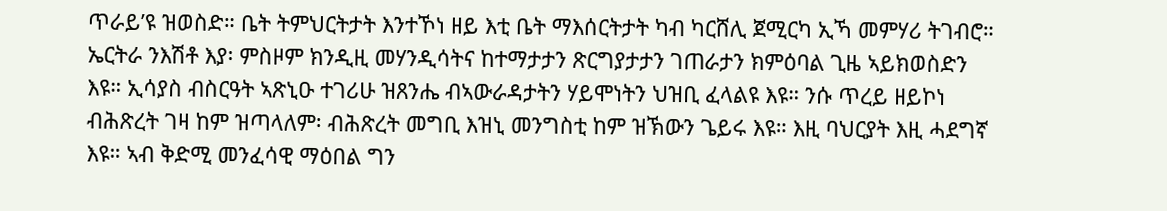ጥራይ’ዩ ዝወስድ። ቤት ትምህርትታት እንተኾነ ዘይ እቲ ቤት ማእሰርትታት ካብ ካርሸሊ ጀሚርካ ኢኻ መምሃሪ ትገብሮ። ኤርትራ ንእሽቶ እያ፡ ምስዞም ክንዲዚ መሃንዲሳትና ከተማታታን ጽርግያታታን ገጠራታን ክምዕባል ጊዜ ኣይክወስድን እዩ። ኢሳያስ ብስርዓት ኣጽኒዑ ተገሪሁ ዝጸንሔ ብኣውራዳታትን ሃይሞነትን ህዝቢ ፈላልዩ እዩ። ንሱ ጥረይ ዘይኮነ ብሕጽረት ገዛ ከም ዝጣላለም፡ ብሕጽረት መግቢ እዝኒ መንግስቲ ከም ዝኽውን ጌይሩ እዩ። እዚ ባህርያት እዚ ሓደግኛ እዩ። ኣብ ቅድሚ መንፈሳዊ ማዕበል ግን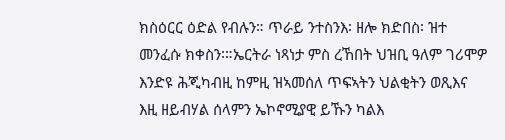ክስዕርር ዕድል የብሉን። ጥራይ ንተስንእ፡ ዘሎ ክድበስ፡ ዝተ መንፈሱ ክቀስን፡።ኤርትራ ነጻነታ ምስ ረኸበት ህዝቢ ዓለም ገሪሞዎ እንድዩ ሕጂካብዚ ከምዚ ዝኣመሰለ ጥፍኣትን ህልቂትን ወጺእና እዚ ዘይብሃል ሰላምን ኤኮኖሚያዊ ይኹን ካልእ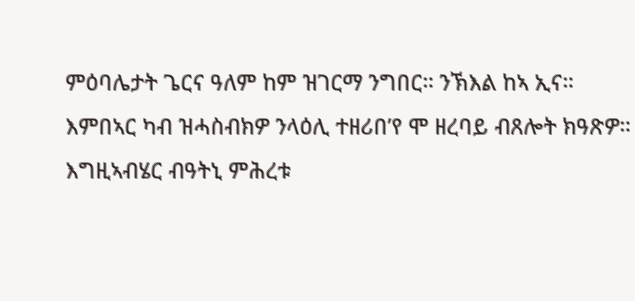ምዕባሌታት ጌርና ዓለም ከም ዝገርማ ንግበር። ንኽእል ከኣ ኢና።
እምበኣር ካብ ዝሓስብክዎ ንላዕሊ ተዘሪበ’የ ሞ ዘረባይ ብጸሎት ክዓጽዎ።
እግዚኣብሄር ብዓትኒ ምሕረቱ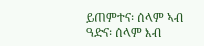ይጠምተና፡ ሰላም ኣብ ዓድና፡ ሰላም እብ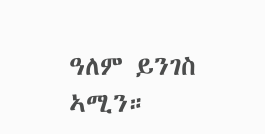ዓለም ይንገስ ኣሚን።